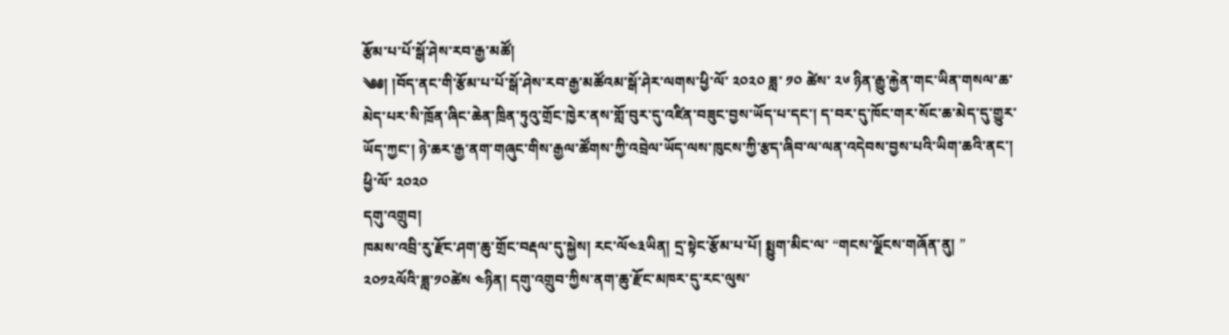རྩོམ་པ་པོ་སྒོ་ཤེས་རབ་རྒྱ་མཚོ།
༄༅། །བོད་ནང་གི་རྩོམ་པ་པོ་སྒོ་ཤེས་རབ་རྒྱ་མཚོའམ་སྒོ་ཤེར་ལགས་ཕྱི་ལོ་ ༢༠༢༠ ཟླ་ ༡༠ ཚེས་ ༢༦ ཉིན་རྒྱུ་རྐྱེན་གང་ཡིན་གསལ་ཆ་མེད་པར་སི་ཁྲོན་ཞིང་ཆེན་ཁྲིན་ཏུའུ་གྲོང་ཁྱེར་ནས་གློ་བུར་དུ་འཛིན་བཟུང་བྱས་ཡོད་པ་དང་། ད་བར་དུ་ཁོང་གར་སོང་ཆ་མེད་དུ་གྱུར་ཡོད་ཀྱང་། ཉེ་ཆར་རྒྱ་ནག་གཞུང་གིས་རྒྱལ་ཚོགས་ཀྱི་འབྲེལ་ཡོད་ལས་ཁུངས་ཀྱི་རྩད་ཞིབ་ལ་ལན་འདེབས་བྱས་པའི་ཡིག་ཆའི་ནང་། ཕྱི་ལོ་ ༢༠༢༠
དགུ་འགྲུབ།
ཁམས་འབྲི་རུ་རྫོང་ཤག་ཆུ་གྲོང་བརྡལ་དུ་སྐྱེས། རང་ལོ༤༣ཡིན། དྲ་སྟེང་རྩོམ་པ་པོ། སྨྱུག་མིང་ལ་ “གངས་ལྗོངས་གཞོན་ནུ། ” ༢༠༡༢ལོའི་ཟླ་༡༠ཚེས ༤ཉིན། དགུ་འགྲུབ་ཀྱིས་ནག་ཆུ་རྫོང་མཁར་དུ་རང་ལུས་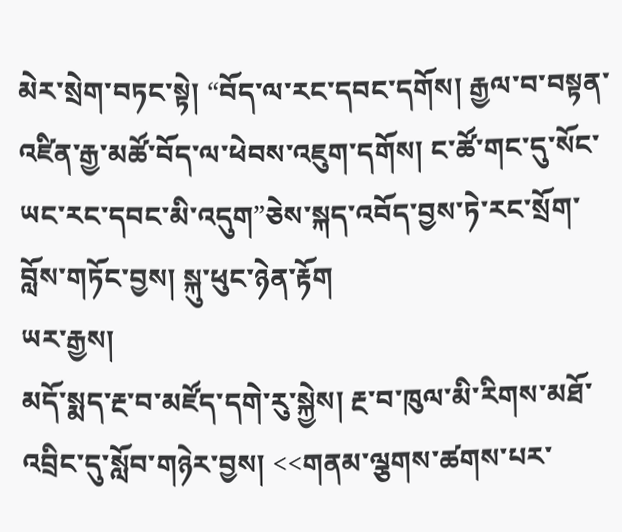མེར་སྲེག་བཏང་སྟེ། “བོད་ལ་རང་དབང་དགོས། རྒྱལ་བ་བསྟན་འཛིན་རྒྱ་མཚོ་བོད་ལ་ཕེབས་འཇུག་དགོས། ང་ཚོ་གང་དུ་སོང་ཡང་རང་དབང་མི་འདུག”ཅེས་སྐད་འབོད་བྱས་ཏེ་རང་སྲོག་བློས་གཏོང་བྱས། སྐུ་ཕུང་ཉེན་རྟོག
ཡར་རྒྱས།
མདོ་སྨད་རྔ་བ་མཛོད་དགེ་རུ་སྐྱེས། རྔ་བ་ཁུལ་མི་རིགས་མཐོ་འབྲིང་དུ་སློབ་གཉེར་བྱས། <<གནམ་ལྕགས་ཚགས་པར་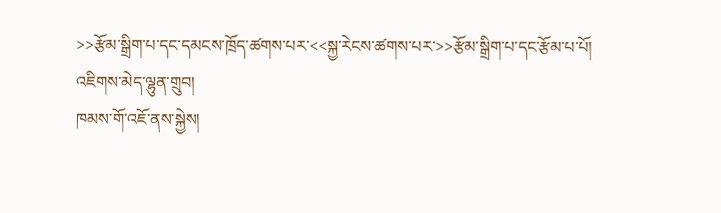>>རྩོམ་སྒྲིག་པ་དང་དམངས་ཁྲོད་ཚགས་པར་<<སྐྱ་རེངས་ཚགས་པར་>>རྩོམ་སྒྲིག་པ་དང་རྩོམ་པ་པོ།
འཇིགས་མེད་ལྷུན་གྲུབ།
ཁམས་གོ་འཇོ་ནས་སྐྱེས།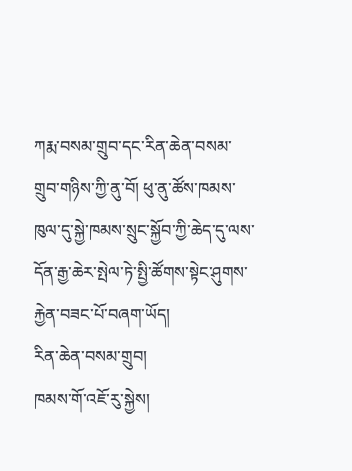ཀརྨ་བསམ་གྲུབ་དང་རིན་ཆེན་བསམ་གྲུབ་གཉིས་ཀྱི་ནུ་བོ། ཕུ་ནུ་ཚོས་ཁམས་ཁུལ་དུ་སྐྱེ་ཁམས་སྲུང་སྐྱོབ་ཀྱི་ཆེད་དུ་ལས་དོན་རྒྱ་ཆེར་སྤེལ་ཏེ་སྤྱི་ཚོགས་སྟེང་ཤུགས་རྐྱེན་བཟང་པོ་བཞག་ཡོད།
རིན་ཆེན་བསམ་གྲུབ།
ཁམས་གོ་འཇོ་རུ་སྐྱེས།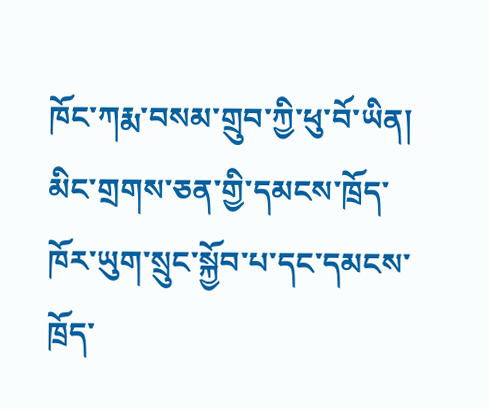ཁོང་ཀརྨ་བསམ་གྲུབ་ཀྱི་ཕུ་བོ་ཡིན། མིང་གྲགས་ཅན་གྱི་དམངས་ཁྲོད་ཁོར་ཡུག་སྲུང་སྐྱོབ་པ་དང་དམངས་ཁྲོད་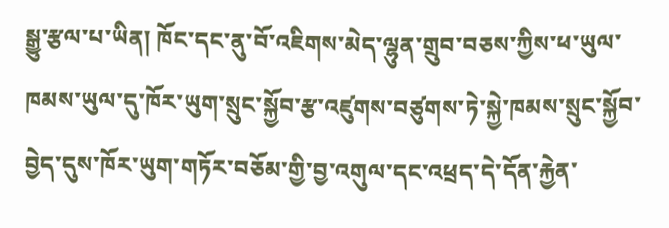སྒྱུ་རྩལ་པ་ཡིན། ཁོང་དང་ནུ་བོ་འཇིགས་མེད་ལྷུན་གྲུབ་བཅས་ཀྱིས་ཕ་ཡུལ་ཁམས་ཡུལ་དུ་ཁོར་ཡུག་སྲུང་སྐྱོབ་རྩ་འཛུགས་བཙུགས་ཏེ་སྐྱེ་ཁམས་སྲུང་སྐྱོབ་བྱེད་དུས་ཁོར་ཡུག་གཏོར་བཅོམ་གྱི་བྱ་འགུལ་དང་འཕྲད་དེ་དོན་རྐྱེན་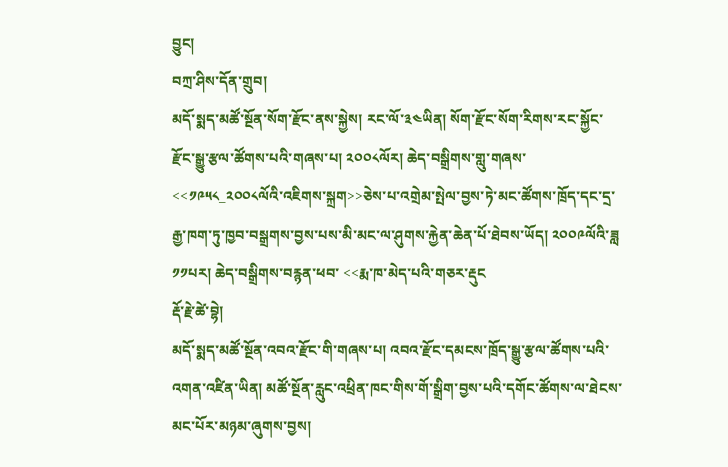བྱུང།
བཀྲ་ཤིས་དོན་གྲུབ།
མདོ་སྨད་མཚོ་སྔོན་སོག་རྫོང་ནས་སྐྱེས། རང་ལོ་༣༤ཡིན། སོག་རྫོང་སོག་རིགས་རང་སྐྱོང་རྫོང་སྒྱུ་རྩལ་ཚོགས་པའི་གཞས་པ། ༢༠༠༨ལོར། ཆེད་བསྒྲིགས་གླུ་གཞས་<<༡༩༥༨_༢༠༠༨ལོའི་འཇིགས་སྐྲག>>ཅེས་པ་འགྲེམ་སྤེལ་བྱས་ཏེ་མང་ཚོགས་ཁྲོད་དང་དྲ་རྒྱ་ཁག་ཏུ་ཁྱབ་བསྒྲགས་བྱས་པས་མི་མང་ལ་ཤུགས་རྐྱེན་ཆེན་པོ་ཐེབས་ཡོད། ༢༠༠༩ལོའི་ཟླ ༡༡པར། ཆེད་བསྒྲིགས་བརྙན་ཕབ་ <<རྨ་ཁ་མེད་པའི་གཅར་རྡུང
རྡོ་རྗེ་ཚེ་བྷེ།
མདོ་སྨད་མཚོ་སྔོན་འབའ་རྫོང་གི་གཞས་པ། འབའ་རྫོང་དམངས་ཁྲོད་སྒྱུ་རྩལ་ཚོགས་པའི་འགན་འཛིན་ཡིན། མཚོ་སྔོན་རླུང་འཕྲིན་ཁང་གིས་གོ་སྒྲིག་བྱས་པའི་དགོང་ཚོགས་ལ་ཐེངས་མང་པོར་མཉམ་ཞུགས་བྱས།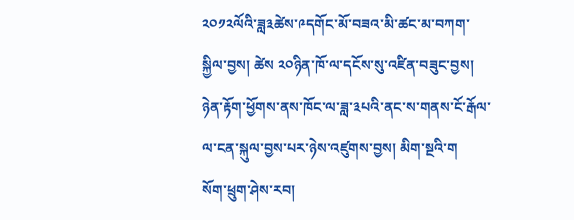༢༠༡༢ལོའི་ཟླ༣ཚེས་༩དགོང་མོ་བཟའ་མི་ཚང་མ་བཀག་སྐྱིལ་བྱས། ཚེས ༢༠ཉིན་ཁོ་ལ་དངོས་སུ་འཛིན་བཟུང་བྱས། ཉེན་རྟོག་ཕྱོགས་ནས་ཁོང་ལ་ཟླ་༣པའི་ནང་ས་གནས་ངོ་རྒོལ་ལ་ངན་སྐུལ་བྱས་པར་ཉེས་འཛུགས་བྱས། མིག་སྔའི་ག
སོག་ཕྲུག་ཤེས་རབ།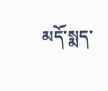མདོ་སྨད་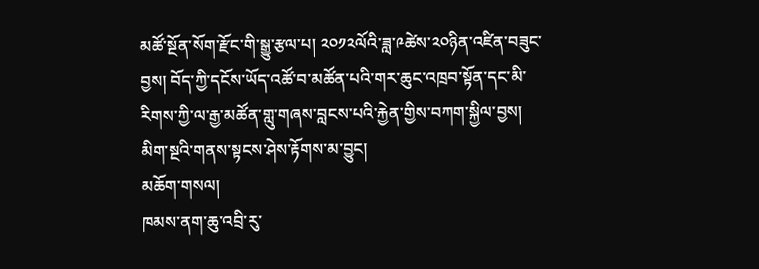མཚོ་སྔོན་སོག་རྫོང་གི་སྒྱུ་རྩལ་པ། ༢༠༡༢ལོའི་ཟླ་༩ཚེས་༢༠ཉིན་འཛིན་བཟུང་བྱས། བོད་ཀྱི་དངོས་ཡོད་འཚོ་བ་མཚོན་པའི་གར་ཆུང་འཁྲབ་སྟོན་དང་མི་རིགས་ཀྱི་ལ་རྒྱ་མཚོན་གླུ་གཞས་བླངས་པའི་རྐྱེན་གྱིས་བཀག་སྐྱིལ་བྱས། མིག་སྔའི་གནས་སྟངས་ཤེས་རྟོགས་མ་བྱུང།
མཆོག་གསལ།
ཁམས་ནག་ཆུ་འབྲི་རུ་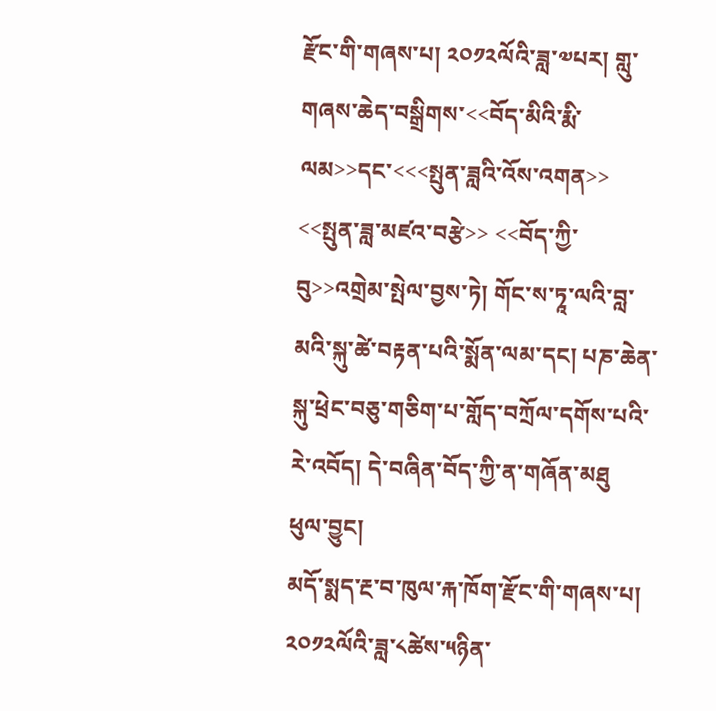རྫོང་གི་གཞས་པ། ༢༠༡༢ལོའི་ཟླ་༧པར། གླུ་གཞས་ཆེད་བསྒྲིགས་<<བོད་མིའི་རྨི་ལམ>>དང་<<<སྤུན་ཟླའི་འོས་འགན>> <<སྤུན་ཟླ་མཛའ་བརྩེ>> <<བོད་ཀྱི་བུ>>འགྲེམ་སྤེལ་བྱས་ཏེ། གོང་ས་ཏཱ་ལའི་བླ་མའི་སྐུ་ཚེ་བརྟན་པའི་སྨོན་ལམ་དང། པཎ་ཆེན་སྐུ་ཕྲེང་བཅུ་གཅིག་པ་གློད་བཀྲོལ་དགོས་པའི་རེ་འབོད། དེ་བཞིན་བོད་ཀྱི་ན་གཞོན་མཐུ
ཕུལ་བྱུང།
མདོ་སྨད་རྔ་བ་ཁུལ་རྐ་ཁོག་རྫོང་གི་གཞས་པ། ༢༠༡༢ལོའི་ཟླ་༨ཚེས་༥ཉིན་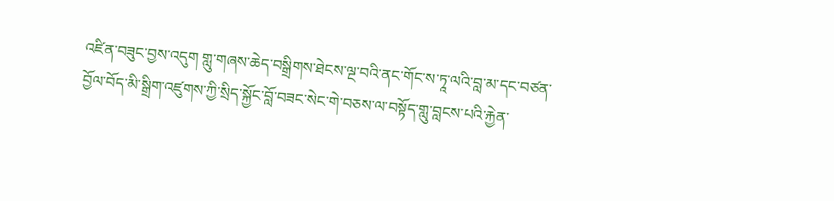འཛིན་བཟུང་བྱས་འདུག གླུ་གཞས་ཆེད་བསྒྲིགས་ཐེངས་ལྔ་བའི་ནང་གོང་ས་ཏཱ་ལའི་བླ་མ་དང་བཙན་བྱོལ་བོད་མི་སྒྲིག་འཛུགས་ཀྱི་སྲིད་སྐྱོང་བློ་བཟང་སེང་གེ་བཅས་ལ་བསྟོད་གླུ་བླངས་པའི་རྐྱེན་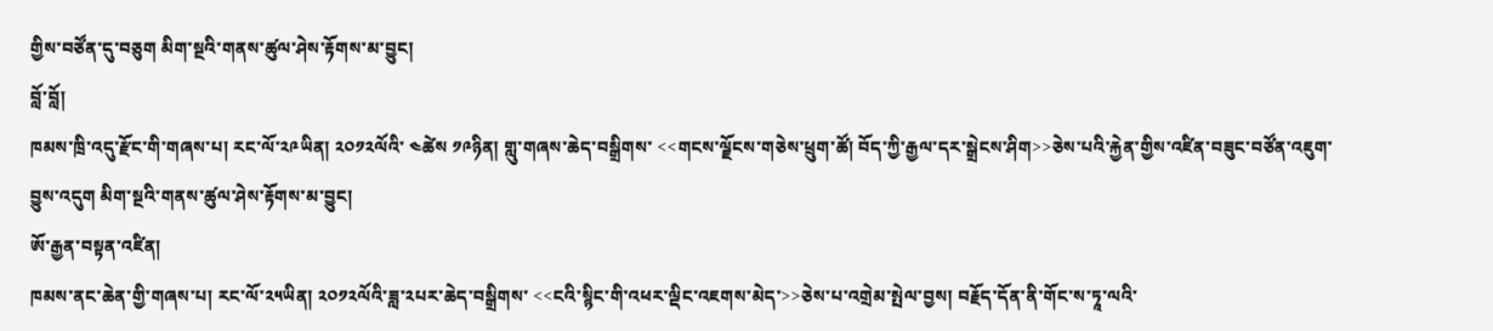གྱིས་བཙོན་དུ་བཅུག མིག་སྔའི་གནས་ཚུལ་ཤེས་རྟོགས་མ་བྱུང།
བློ་བློ།
ཁམས་ཁྲི་འདུ་རྫོང་གི་གཞས་པ། རང་ལོ་༢༩ཡིན། ༢༠༡༢ལོའི་ ༤ཚེས ༡༩ཉིན། གླུ་གཞས་ཆེད་བསྒྲིགས་ <<གངས་ལྗོངས་གཅེས་ཕྲུག་ཚོ། བོད་ཀྱི་རྒྱལ་དར་སྒྲེངས་ཤིག>>ཅེས་པའི་རྐྱེན་གྱིས་འཛིན་བཟུང་བཙོན་འཇུག་བྱུས་འདུག མིག་སྔའི་གནས་ཚུལ་ཤེས་རྟོགས་མ་བྱུང།
ཨོ་རྒྱན་བསྟན་འཛིན།
ཁམས་ནང་ཆེན་གྱི་གཞས་པ། རང་ལོ་༢༥ཡིན། ༢༠༡༢ལོའི་ཟླ་༢པར་ཆེད་བསྒྲིགས་ <<ངའི་སྙིང་གི་འཕར་ལྡིང་འཇགས་མེད་>>ཅེས་པ་འགྲེམ་སྤེལ་བྱས། བརྗོད་དོན་ནི་གོང་ས་ཏཱ་ལའི་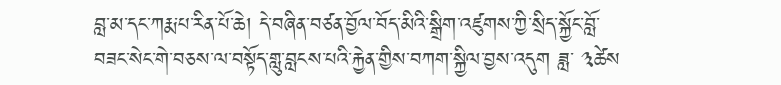བླ་མ་དང་ཀརྨ་པ་རིན་པོ་ཆེ། དེ་བཞིན་བཙན་བྱོལ་བོད་མིའི་སྒྲིག་འཛུགས་ཀྱི་སྲིད་སྐྱོང་བློ་བཟང་སེང་གེ་བཅས་ལ་བསྟོད་གླུ་བླངས་པའི་རྐྱེན་གྱིས་བཀག་སྐྱིལ་བྱས་འདུག ཟླ་ ༣ཚེས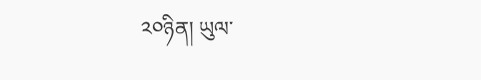༢༠ཉིན། ཡུལ་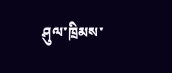ཤུལ་ཁྲིམས་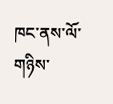ཁང་ནས་ལོ་གཉིས་